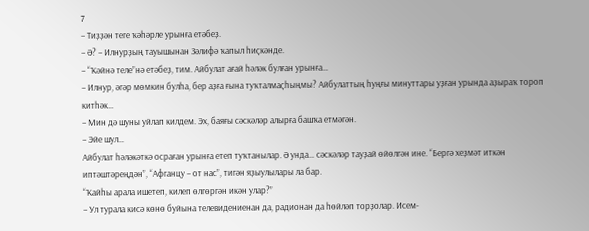7
– Тиҙҙән теге ҡәһәрле урынға етәбеҙ.
– Ә? – Илнурҙың тауышынан Зәлифә ҡапыл һиҫкәнде.
– “Ҡәйнә теле”нә етәбеҙ, тим. Айбулат ағай һәләк булған урынға…
– Илнур, әгәр мөмкин булһа, бер аҙға ғына туҡталмаҫһыңмы? Айбулаттың һуңғы минуттары уҙған урында аҙыраҡ тороп китһәк…
– Мин дә шуны уйлап килдем. Эх, баяғы сәскәләр алырға башҡа етмәгән.
– Эйе шул…
Айбулат һәләкәткә осраған урынға етеп туҡтанылар. Ә унда… сәскәләр тауҙай өйөлгән ине. “Бергә хеҙмәт иткән иптәштәреңдән”, “Афганцу – от нас”, тигән яҙыулылары ла бар.
“Ҡайһы арала ишетеп, килеп өлгөргән икән улар?”
– Ул турала кисә көнө буйына телевидениенан да, радионан да һөйләп торҙолар. Исем-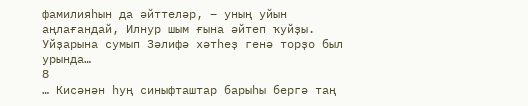фамилияһын да әйттеләр, – уның уйын аңлағандай, Илнур шым ғына әйтеп ҡуйҙы.
Уйҙарына сумып Зәлифә хәтһеҙ генә торҙо был урында…
8
… Кисәнән һуң синыфташтар барыһы бергә таң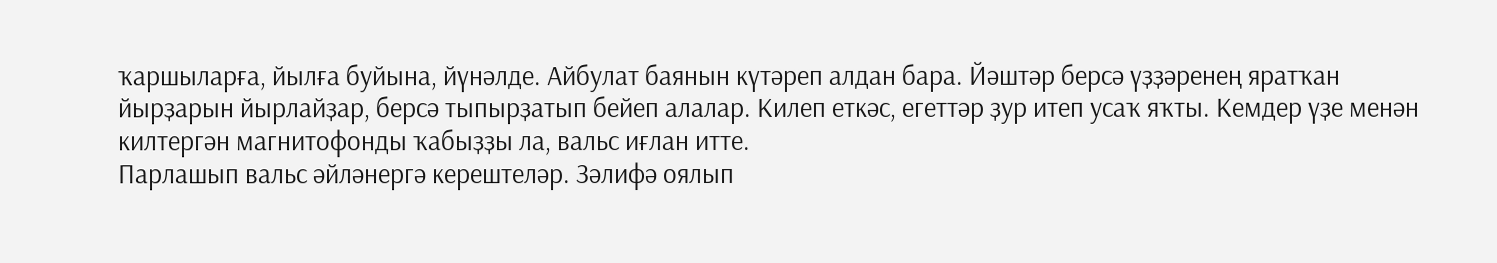ҡаршыларға, йылға буйына, йүнәлде. Айбулат баянын күтәреп алдан бара. Йәштәр берсә үҙҙәренең яратҡан йырҙарын йырлайҙар, берсә тыпырҙатып бейеп алалар. Килеп еткәс, егеттәр ҙур итеп усаҡ яҡты. Кемдер үҙе менән килтергән магнитофонды ҡабыҙҙы ла, вальс иғлан итте.
Парлашып вальс әйләнергә керештеләр. Зәлифә оялып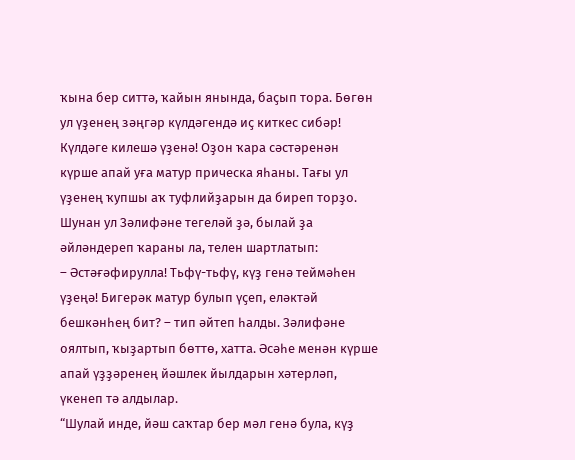ҡына бер ситтә, ҡайын янында, баҫып тора. Бөгөн ул үҙенең зәңгәр күлдәгендә иҫ киткес сибәр! Күлдәге килешә үҙенә! Оҙон ҡара сәстәренән күрше апай уға матур прическа яһаны. Тағы ул үҙенең ҡупшы аҡ туфлийҙарын да биреп торҙо. Шунан ул Зәлифәне тегеләй ҙә, былай ҙа әйләндереп ҡараны ла, телен шартлатып:
– Әстәғәфирулла! Тьфү-тьфү, күҙ генә теймәһен үҙеңә! Бигерәк матур булып үҫеп, еләктәй бешкәнһең бит? – тип әйтеп һалды. Зәлифәне оялтып, ҡыҙартып бөттө, хатта. Әсәһе менән күрше апай үҙҙәренең йәшлек йылдарын хәтерләп, үкенеп тә алдылар.
“Шулай инде, йәш саҡтар бер мәл генә була, күҙ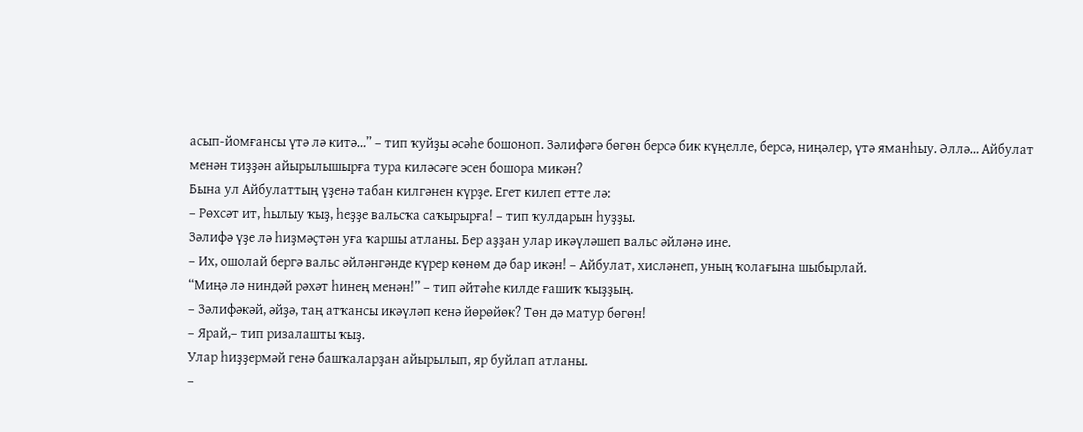асып-йомғансы үтә лә китә…” – тип ҡуйҙы әсәһе бошоноп. Зәлифәгә бөгөн берсә бик күңелле, берсә, ниңәлер, үтә яманһыу. Әллә… Айбулат менән тиҙҙән айырылышырға тура киләсәге эсен бошора микән?
Бына ул Айбулаттың үҙенә табан килгәнен күрҙе. Егет килеп етте лә:
– Рөхсәт ит, һылыу ҡыҙ, һеҙҙе вальсҡа саҡырырға! – тип ҡулдарын һуҙҙы.
Зәлифә үҙе лә һиҙмәҫтән уға ҡаршы атланы. Бер аҙҙан улар икәүләшеп вальс әйләнә ине.
– Их, ошолай бергә вальс әйләнгәнде күрер көнөм дә бар икән! – Айбулат, хисләнеп, уның ҡолағына шыбырлай.
“Миңә лә ниндәй рәхәт һинең менән!” – тип әйтәһе килде ғашиҡ ҡыҙҙың.
– Зәлифәкәй, әйҙә, таң атҡансы икәүләп кенә йөрөйөк? Төн дә матур бөгөн!
– Ярай,– тип ризалашты ҡыҙ.
Улар һиҙҙермәй генә башҡаларҙан айырылып, яр буйлап атланы.
–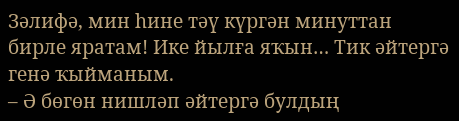Зәлифә, мин һине тәү күргән минуттан бирле яратам! Ике йылға яҡын… Тик әйтергә генә ҡыйманым.
– Ә бөгөн нишләп әйтергә булдың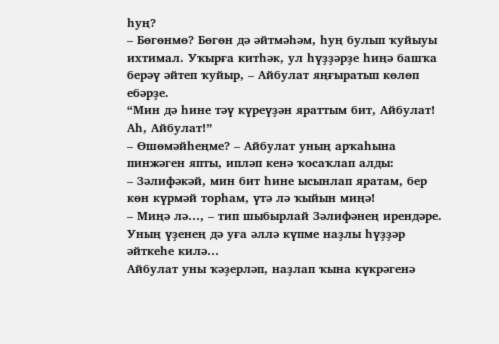һуң?
– Бөгөнмө? Бөгөн дә әйтмәһәм, һуң булып ҡуйыуы ихтимал. Уҡырға китһәк, ул һүҙҙәрҙе һиңә башҡа берәү әйтеп ҡуйыр, – Айбулат яңғыратып көлөп ебәрҙе.
“Мин дә һине тәү күреүҙән яраттым бит, Айбулат! Аһ, Айбулат!”
– Өшөмәйһеңме? – Айбулат уның арҡаһына пинжәген япты, ипләп кенә ҡосаҡлап алды:
– Зәлифәкәй, мин бит һине ысынлап яратам, бер көн күрмәй торһам, үтә лә ҡыйын миңә!
– Миңә лә…, – тип шыбырлай Зәлифәнең ирендәре. Уның үҙенең дә уға әллә күпме наҙлы һүҙҙәр әйткеһе килә…
Айбулат уны ҡәҙерләп, наҙлап ҡына күкрәгенә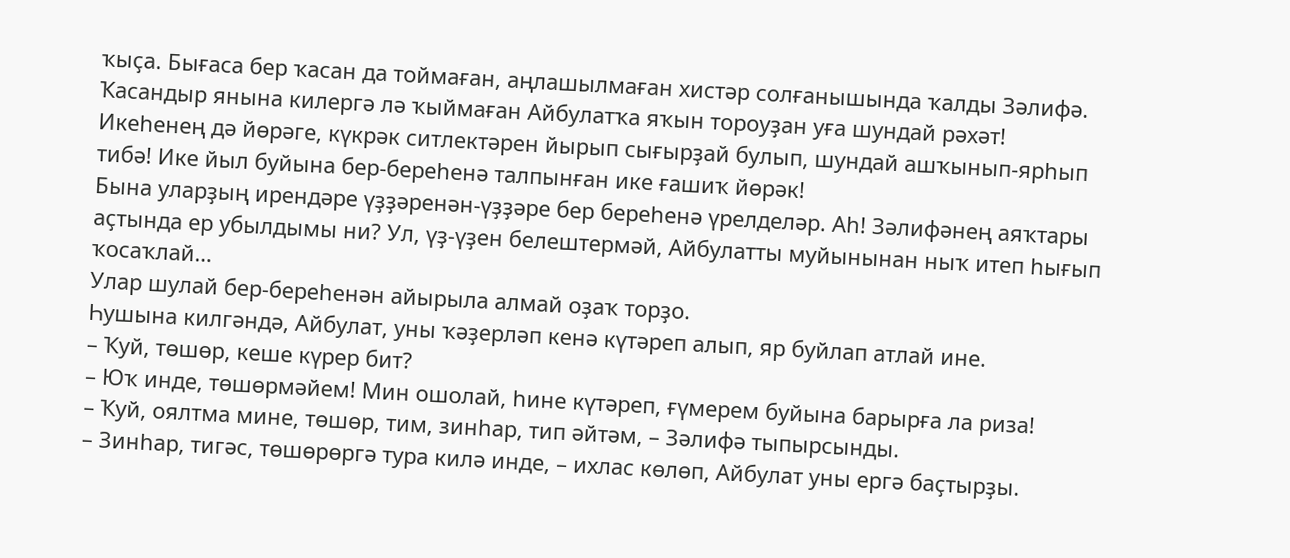ҡыҫа. Бығаса бер ҡасан да тоймаған, аңлашылмаған хистәр солғанышында ҡалды Зәлифә. Ҡасандыр янына килергә лә ҡыймаған Айбулатҡа яҡын тороуҙан уға шундай рәхәт!
Икеһенең дә йөрәге, күкрәк ситлектәрен йырып сығырҙай булып, шундай ашҡынып-ярһып тибә! Ике йыл буйына бер-береһенә талпынған ике ғашиҡ йөрәк!
Бына уларҙың ирендәре үҙҙәренән-үҙҙәре бер береһенә үрелделәр. Аһ! Зәлифәнең аяҡтары аҫтында ер убылдымы ни? Ул, үҙ-үҙен белештермәй, Айбулатты муйынынан ныҡ итеп һығып ҡосаҡлай…
Улар шулай бер-береһенән айырыла алмай оҙаҡ торҙо.
Һушына килгәндә, Айбулат, уны ҡәҙерләп кенә күтәреп алып, яр буйлап атлай ине.
– Ҡуй, төшөр, кеше күрер бит?
– Юҡ инде, төшөрмәйем! Мин ошолай, һине күтәреп, ғүмерем буйына барырға ла риза!
– Ҡуй, оялтма мине, төшөр, тим, зинһар, тип әйтәм, – Зәлифә тыпырсынды.
– Зинһар, тигәс, төшөрөргә тура килә инде, – ихлас көлөп, Айбулат уны ергә баҫтырҙы.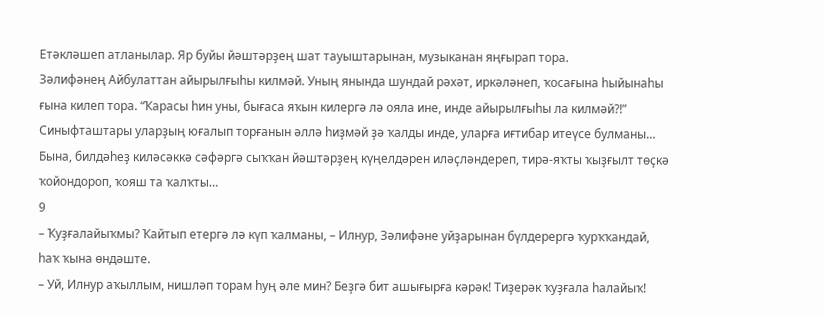Етәкләшеп атланылар. Яр буйы йәштәрҙең шат тауыштарынан, музыканан яңғырап тора.
Зәлифәнең Айбулаттан айырылғыһы килмәй. Уның янында шундай рәхәт, иркәләнеп, ҡосағына һыйынаһы ғына килеп тора. “Ҡарасы һин уны, бығаса яҡын килергә лә ояла ине, инде айырылғыһы ла килмәй?!”
Синыфташтары уларҙың юғалып торғанын әллә һиҙмәй ҙә ҡалды инде, уларға иғтибар итеүсе булманы… Бына, билдәһеҙ киләсәккә сәфәргә сыҡҡан йәштәрҙең күңелдәрен иләҫләндереп, тирә-яҡты ҡыҙғылт төҫкә ҡойондороп, ҡояш та ҡалҡты…
9
– Ҡуҙғалайыҡмы? Ҡайтып етергә лә күп ҡалманы, – Илнур, Зәлифәне уйҙарынан бүлдерергә ҡурҡҡандай, һаҡ ҡына өндәште.
– Уй, Илнур аҡыллым, нишләп торам һуң әле мин? Беҙгә бит ашығырға кәрәк! Тиҙерәк ҡуҙғала һалайыҡ!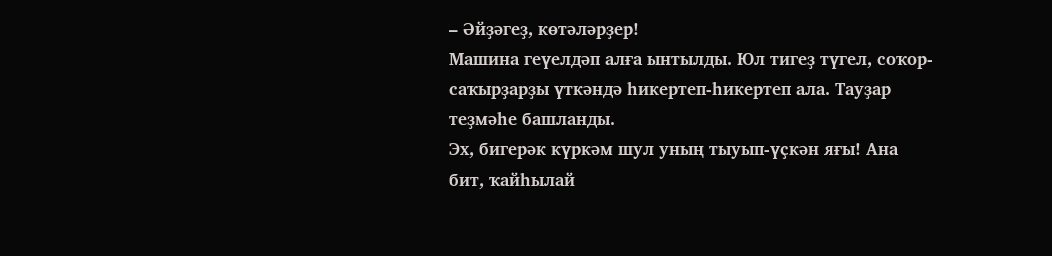– Әйҙәгеҙ, көтәләрҙер!
Машина геүелдәп алға ынтылды. Юл тигеҙ түгел, соҡор-саҡырҙарҙы үткәндә һикертеп-һикертеп ала. Тауҙар теҙмәһе башланды.
Эх, бигерәк күркәм шул уның тыуып-үҫкән яғы! Ана бит, ҡайһылай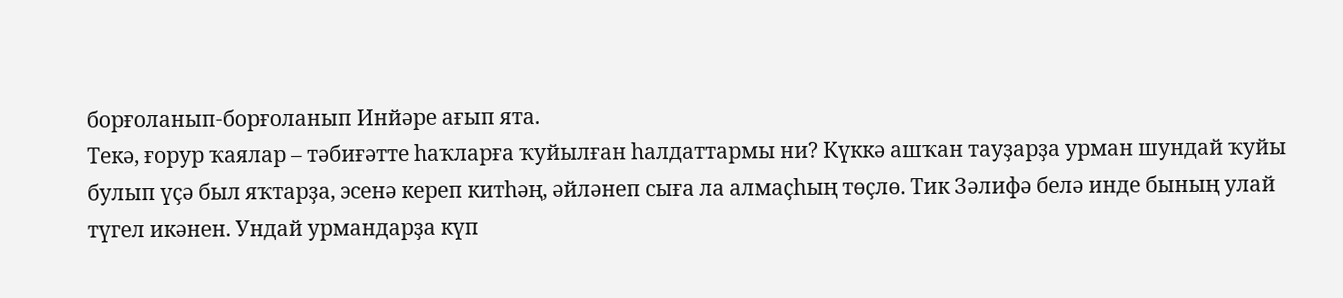борғоланып-борғоланып Инйәре ағып ята.
Текә, ғорур ҡаялар – тәбиғәтте һаҡларға ҡуйылған һалдаттармы ни? Күккә ашҡан тауҙарҙа урман шундай ҡуйы булып үҫә был яҡтарҙа, эсенә кереп китһәң, әйләнеп сыға ла алмаҫһың төҫлө. Тик Зәлифә белә инде бының улай түгел икәнен. Ундай урмандарҙа күп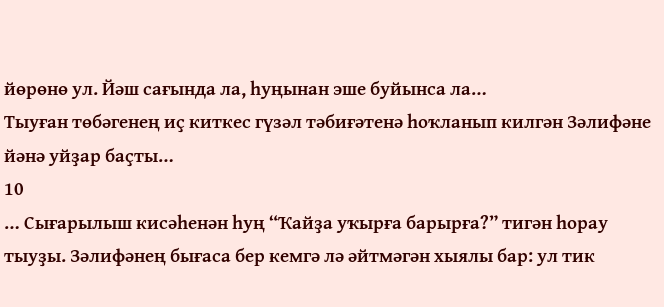йөрөнө ул. Йәш сағында ла, һуңынан эше буйынса ла…
Тыуған төбәгенең иҫ киткес гүзәл тәбиғәтенә һоҡланып килгән Зәлифәне йәнә уйҙар баҫты…
10
… Сығарылыш кисәһенән һуң “Ҡайҙа уҡырға барырға?” тигән һорау тыуҙы. Зәлифәнең бығаса бер кемгә лә әйтмәгән хыялы бар: ул тик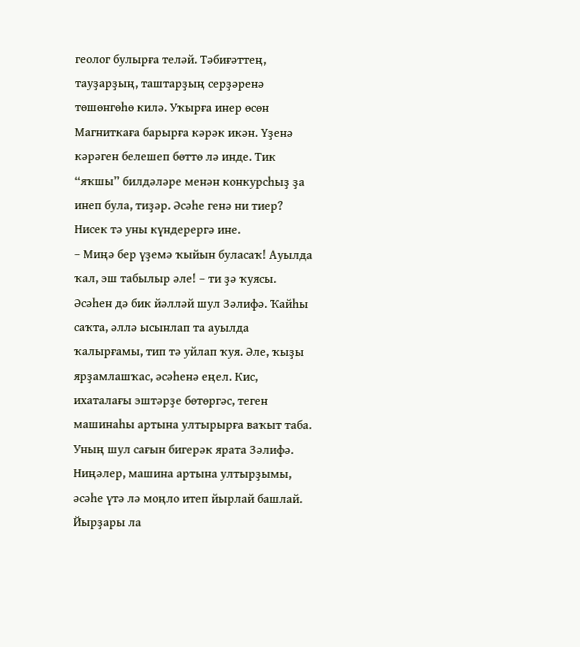геолог булырға теләй. Тәбиғәттең, тауҙарҙың, таштарҙың серҙәренә төшөнгөһө килә. Уҡырға инер өсөн Магниткаға барырға кәрәк икән. Үҙенә кәрәген белешеп бөттө лә инде. Тик “яҡшы” билдәләре менән конкурсһыҙ ҙа инеп була, тиҙәр. Әсәһе генә ни тиер? Нисек тә уны күндерергә ине.
– Миңә бер үҙемә ҡыйын буласаҡ! Ауылда ҡал, эш табылыр әле! – ти ҙә ҡуясы.
Әсәһен дә бик йәлләй шул Зәлифә. Ҡайһы саҡта, әллә ысынлап та ауылда ҡалырғамы, тип тә уйлап ҡуя. Әле, ҡыҙы ярҙамлашҡас, әсәһенә еңел. Кис, ихаталағы эштәрҙе бөтөргәс, теген машинаһы артына ултырырға ваҡыт таба. Уның шул сағын бигерәк ярата Зәлифә. Ниңәлер, машина артына ултырҙымы, әсәһе үтә лә моңло итеп йырлай башлай. Йырҙары ла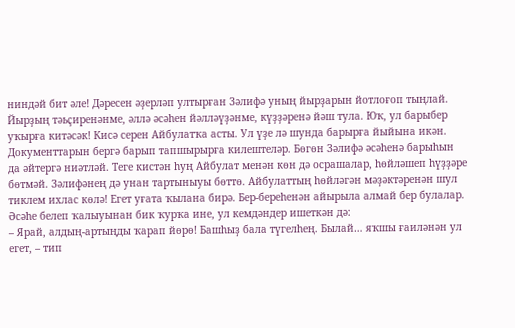ниндәй бит әле! Дәресен әҙерләп ултырған Зәлифә уның йырҙарын йотлоғоп тыңлай. Йырҙың тәьҫиренәнме, әллә әсәһен йәлләүҙәнме, күҙҙәренә йәш тула. Юҡ, ул барыбер уҡырға китәсәк! Кисә серен Айбулатҡа асты. Ул үҙе лә шунда барырға йыйына икән. Документтарын бергә барып тапшырырға килештеләр. Бөгөн Зәлифә әсәһенә барыһын да әйтергә ниәтләй. Теге кистән һуң Айбулат менән көн дә осрашалар, һөйләшеп һүҙҙәре бөтмәй. Зәлифәнең дә унан тартыныуы бөттө. Айбулаттың һөйләгән мәҙәктәренән шул тиклем ихлас көлә! Егет уғата ҡылана бирә. Бер-береһенән айырыла алмай бер булалар.
Әсәһе белеп ҡалыуынан бик ҡурҡа ине, ул кемдәндер ишеткән дә:
– Ярай, алдың-артыңды ҡарап йөрө! Башһыҙ бала түгелһең. Былай… яҡшы ғаиләнән ул егет, – тип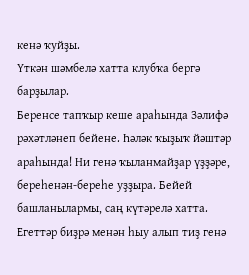кенә ҡуйҙы.
Үткән шәмбелә хатта клубҡа бергә барҙылар.
Беренсе тапҡыр кеше араһында Зәлифә рәхәтләнеп бейене. Һәләк ҡыҙыҡ йәштәр араһында! Ни генә ҡыланмайҙар үҙҙәре, береһенән-береһе уҙҙыра. Бейей башланылармы, саң күтәрелә хатта. Егеттәр биҙрә менән һыу алып тиҙ генә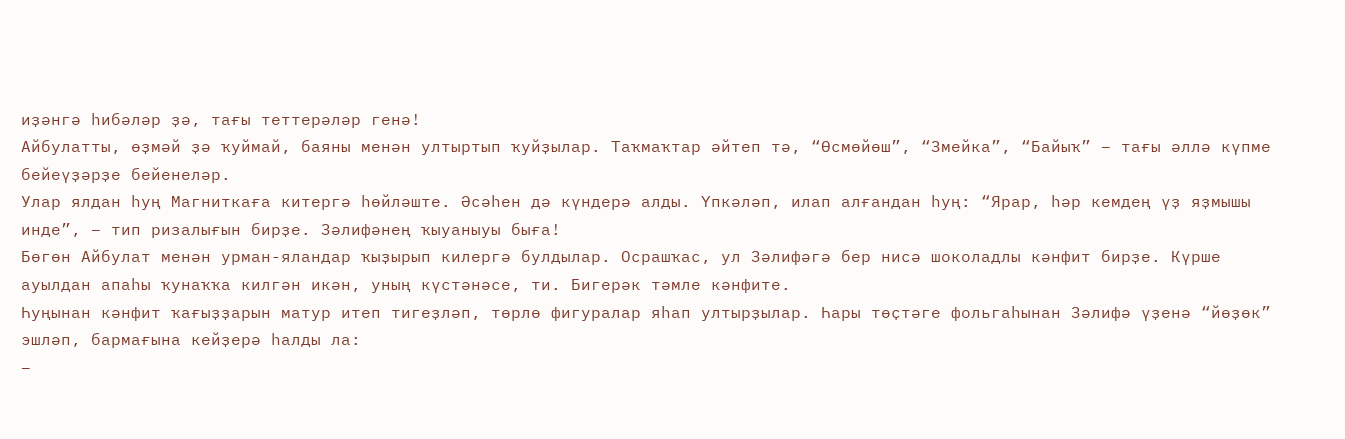иҙәнгә һибәләр ҙә, тағы теттерәләр генә!
Айбулатты, өҙмәй ҙә ҡуймай, баяны менән ултыртып ҡуйҙылар. Таҡмаҡтар әйтеп тә, “Өсмөйөш”, “Змейка”, “Байыҡ” – тағы әллә күпме бейеүҙәрҙе бейенеләр.
Улар ялдан һуң Магниткаға китергә һөйләште. Әсәһен дә күндерә алды. Үпкәләп, илап алғандан һуң: “Ярар, һәр кемдең үҙ яҙмышы инде”, – тип ризалығын бирҙе. Зәлифәнең ҡыуаныуы быға!
Бөгөн Айбулат менән урман-яландар ҡыҙырып килергә булдылар. Осрашҡас, ул Зәлифәгә бер нисә шоколадлы кәнфит бирҙе. Күрше ауылдан апаһы ҡунаҡҡа килгән икән, уның күстәнәсе, ти. Бигерәк тәмле кәнфите.
Һуңынан кәнфит ҡағыҙҙарын матур итеп тигеҙләп, төрлө фигуралар яһап ултырҙылар. Һары төҫтәге фольгаһынан Зәлифә үҙенә “йөҙөк” эшләп, бармағына кейҙерә һалды ла:
–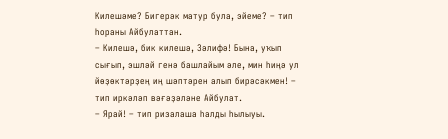Килешәме? Бигерәк матур була, эйеме? – тип һораны Айбулаттан.
– Килешә, бик килешә, Зәлифә! Бына, уҡып сығып, эшләй генә башлайым әле, мин һиңә ул йөҙөктәрҙең иң шәптәрен алып бирәсәкмен! – тип иркәләп вәғәҙәләне Айбулат.
– Ярай! – тип ризалаша һалды һылыуы.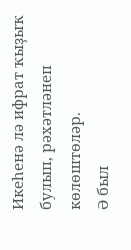Икеһенә лә ифрат ҡыҙыҡ булып, рәхәтләнеп көлөштөләр.
Ә был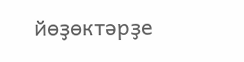йөҙөктәрҙе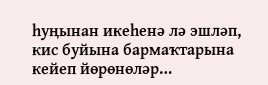һуңынан икеһенә лә эшләп, кис буйына бармаҡтарына кейеп йөрөнөләр…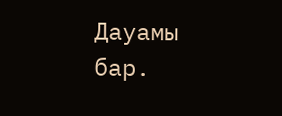Дауамы бар.